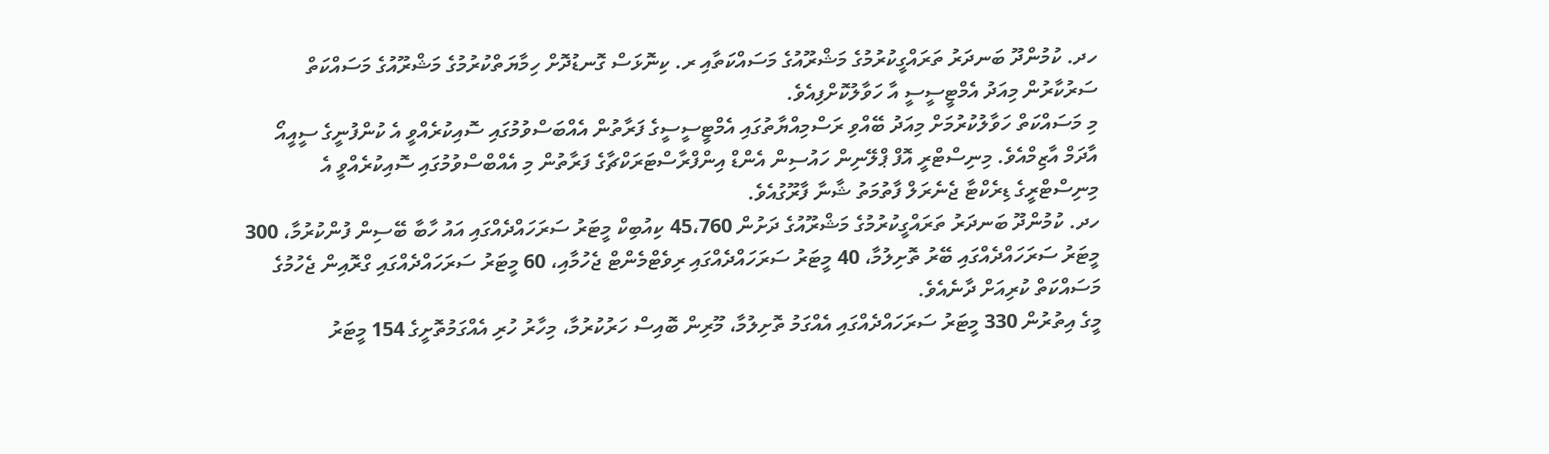ހދ. ކުމުންދޫ ބަނދަރު ތަރައްގީކުރުމުގެ މަޝްރޫއުގެ މަސައްކަތާއި ރ. ކިނޮޅަސް ގޮނޑުދޮށް ހިމާޔަތްކުރުމުގެ މަޝްރޫއުގެ މަސައްކަތް ސަރުކާރުން މިއަދު އެމްޓީސީސީ އާ ހަވާލުކޮށްފިއެވެ.
މި މަސައްކަތް ހަވާލުކުރުމަށް މިއަދު ބޭއްވި ރަސްމިއްޔާތުގައި އެމްޓީސީސީގެ ފަރާތުން އެއްބަސްވުމުގައި ސޮއިކުރެއްވީ އެ ކުންފުނީގެ ސީއީއޯ އާދަމް އާޒިމްއެވެ. މިނިސްޓްރީ އޮފް ޕްލޭނިން ހައުސިން އެންޑް އިންފްރާސްޓަރަކްޗާގެ ފަރާތުން މި އެއްބްސްވުމުގައި ސޮއިކުރެއްވީ އެ މިނިސްޓްރީގެ ޑިރެކްޓާ ޖެނެރަލް ފާތުމަތު ޝާނާ ފާރޫގުއެވެ.
ހދ. ކުމުންދޫ ބަނދަރު ތަރައްގީކުރުމުގެ މަޝްރޫއުގެ ދަށުން 45،760 ކިއުބިކް މީޓަރު ސަރަހައްދެއްގައި އައު ހާބާ ބޭސިން ފުންކުރުމާ، 300 މީޓަރު ސަރަހައްދެއްގައި ބޭރު ތޮށިލުމާ، 40 މީޓަރު ސަރަހައްދެއްގައި ރިވެޓްމެންޓް ޖެހުމާއި، 60 މީޓަރު ސަރަހައްދެއްގައި ގްރޮއިން ޖެހުމުގެ މަސައްކަތް ކުރިއަށް ދާނެއެވެ.
މީގެ އިތުރުން 330 މީޓަރު ސަރަހައްދެއްގައި އެއްގަމު ތޮށިލުމާ، މޫރިން ބޮއިސް ހަރުކުރުމާ، މިހާރު ހުރި އެއްގަމުތޮށީގެ 154 މީޓަރު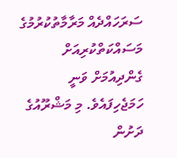ސަރަހައްދެއް މަރާމާތުކުރުމުގެ މަސައްކަތްކުރިއަށް ގެންދިއުމަށް ވަނީ ހަމަޖެހިފައެވެ. މި މަޝްރޫއުގެ ދަށުން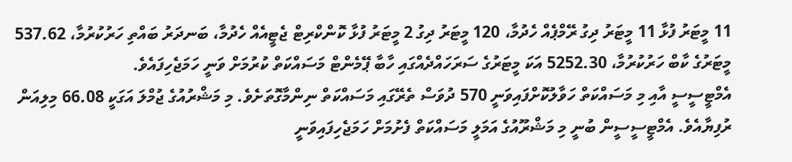11 މީޓަރު ފުޅާ 11 މީޓަރު ދިގު ރޭމްޕެއް ހެދުމާ، 120 މީޓަރު ދިގު 2 މީޓަރު ފުޅާ ކޮންކްރިޓް ޖެޓީއެއް ހެދުމާ، ބަނދަރު ބައްތި ހަރުކުރުމާ، 537.62 މީޓަރުގެ ކާބް ހަރުކުރުމާ، 5252.30 އަކަ މީޓަރުގެ ސަރަހައްދެއްގައި ހާބާ ޕޭމެންޓް މަސައްކަތް ކުރުމަށް ވަނީ ހަމަޖެހިފައެވެ.
އެމްޓީސީސީ އާއި މި މަސައްކަތް ހަވާލުކޮށްފައިވަނީ 570 ދުވަސް ތެރޭގައި މަސައްކަތް ނިންމާގޮތަށެވެ. މި މަޝްރުއުގެ ޖުމްލަ އަގަކީ 66.08 މިލިއަން ރުފިޔާއެވެ. އެމްޓީސީސީން ބުނީ މި މަޝްރޫއުގެ އަމަލީ މަސައްކަތް ފެށުމަށް ހަމަޖެހިފައިވަނީ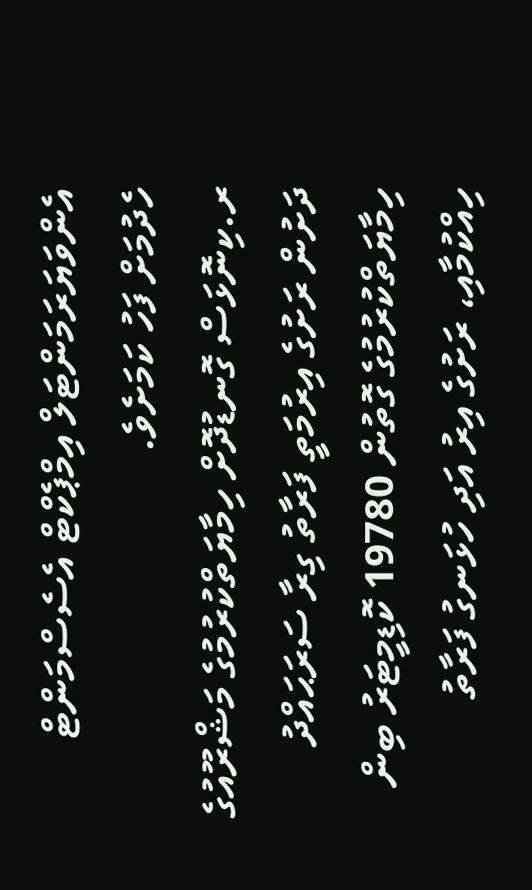އެންވަޔަރަމަންޓަލް އިމްޕެކްޓް އެސެސްމަންޓް ހެދުމަށް ފަހު ކަމަށެވެ.
ރ.ކިނޮޅަސް ގޮނޑުދޮށް ހިމާޔަތްކުރުމުގެ މަޝްރޫއުގެ ދަށުން ރަށުގެ އިރުމަތީ ފަރާތު ގިރާ ސަރަޙައްދު ހިމާޔަތްކުރުމުގެ ގޮތުން 19780 ކޮޑިމީޓަރު ބިން ހިއްކުމާއި، ރަށުގެ އިރު އަދި ހުޅަނގު ފަރާތު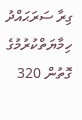ގިރާ ސަރަޙައްދު ހިމާޔަތްކުރުމުގެ ގޮތުން 320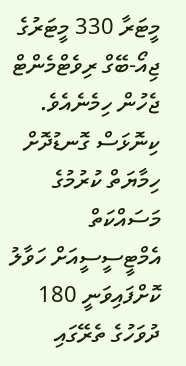މީޓަރާ 330 މީޓަރުގެ ޖިއޯ-ބޭގް ރިވެޓްމެންޓް ޖެހުން ހިމެނެއެވެ.
ކިނޮޅަސް ގޮނޑުދޮށް ހިމާޔަތް ކުރުމުގެ މަސައްކަތް އެމްޓީސީސީއަށް ހަވާލު ކޮށްފައިވަނީ 180 ދުވަހުގެ ތެރޭގައި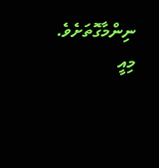ނިންމާގޮތަށެވެ. މިއީ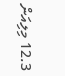12.3 މިލިއަން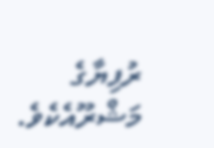ރުފިޔާގެ މަޝްރޫއެކެވެ.